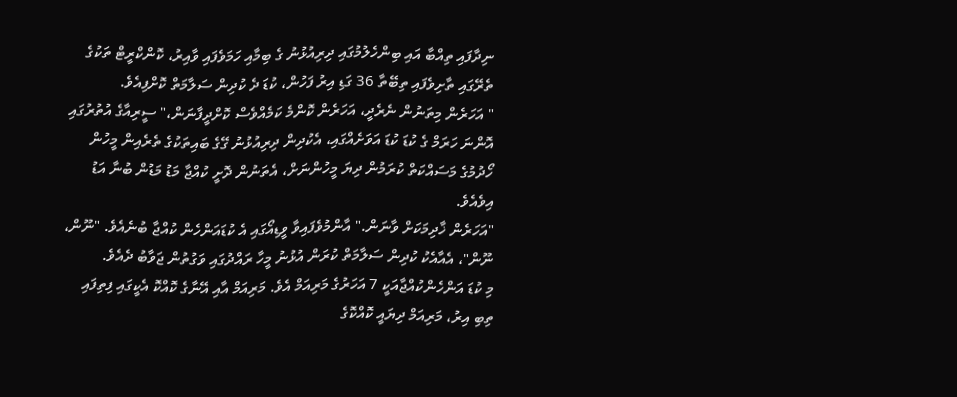ނިދާފައި ތިއްބާ އައި ބިންހެލުމުގައި ދިރިއުޅުނު ގެ ބިމާއި ހަމަވެފައި ވާއިރު، ކޮންކްރީޓް ތަކުގެ ތެރޭގައި ތާށިވެފައި ތިބޭތާ 36 ގަޑި އިރު ފަހުން، ކުޑަ ދެ ކުދިން ސަލާމަތް ކޮށްފިއެވެ.
" އަހަރެން މިތަނުން ނެރެދީ، އަހަރެން ކޮންމެ ކަމެއްވެސް ކޮށްދީފާނަން،" ސީރިއާގެ އުތުރުގައި އޮންނަ ހަރަމް ގެ ކުޑަ ކުޑަ އަވަށެއްގައި، އެކުދިން ދިރިއުޅުނު ގޭގެ ބައިތަކުގެ ތެރެއިން މީހުން ހޯދުމުގެ މަސައްކަތް ކުރަމުން ދިޔަ މީހުންނަށް، އެތަނުން ދޮށީ ކުއްޖާ މަޑު މަޑުން ބުނާ އަޑު އިވެއެވެ.
"އަހަރެން ޚާދިމަކަށް ވާނަން." އާންމުވެފައިވާ ވީޑިއޯގައި އެ ކުޑައަންހެން ކުއްޖާ ބުނެއެވެ. "ނޫން، ނޫން"، އެއާއެކު ކުދިން ސަލާމަތް ކުރަން އުޅުނު މީހާ ރައްދުގައި ވަގުތުން ޖަވާބު ދެއެވެ.
މި ކުޑަ އަންހެންކުއްޖާއަކީ 7 އަހަރުގެ މަރިއަމް އެވެ. މަރިއަމް އާއި އޭނާގެ ކޮއްކޮ އެކީގައި ފިތިފައި ތިބި އިރު، މަރިއަމް ދިޔައީ ކޮއްކޮގެ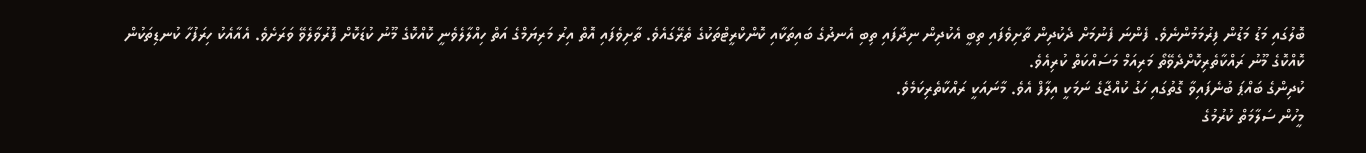ބޮލުގައި މަޑު މަޑުން ފިރުމަމުންނެވެ. ފެންނަ ފެނުމަށް ދެކުދިން ތާށިވެފައި ތިބީ އެކުދިން ނިދާފައި ތިބި އެނދުގެ ބައިތަކާއި ކޮންކްރީޓްތަކުގެ ތެރޭގައެވެ. ތާށިވެފައި އޮތް އިރު މަރިޔަމްގެ އަތް ހިއްލާލެވެނީ ކޮއްކޮގެ މޫނު ކުޑަކޮށް ފޮރުވާލެވޭ ވަރަށެވެ. އެއާއެކު ހިރަފުހާ ކުނޑިތަކުން ކޮއްކޮގެ މޫނު ރައްކާތެރިކޮށްދެވޭތޯ މަރިއަމް މަސައްކަތް ކުރިއެވެ.
ކުދިންގެ ބައްޕަ ބުނެފައިވާ ގޮތުގައި ހަގު ކުއްޖާގެ ނަމަކީ އިލާފް އެވެ. މާނައަކީ ރައްކާތެރިކަމެވެ.
މީހުން ސަލާމަތް ކުރުމުގެ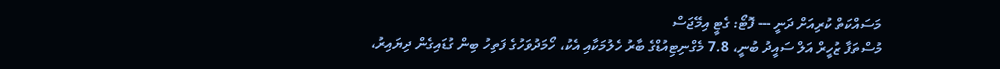މަސައްކަތް ކުރިއަށް ދަނީ --- ފޮޓޯ: ގެޓީ އިމޭޖަސް
މުސްތަފާ ޒުހީރް އަލް ސައީދު ބުނީ، 7.8 މެގްނިޓިއުޑްގެ ބާރު ހެލުމަކާއި އެކު، ހޯމަދުވަހުގެ ފަތިހު ބިން ގުޑައިގެން ދިޔައިރު،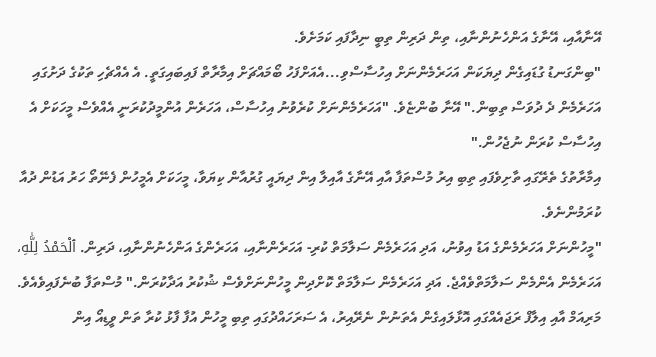އޭނާއާއި، އޭނާގެ އަންހެނުންނާއި، ތިން ދަރިން ތިބީ ނިދާފައި ކަމަށެވެ.
"ބިންގަނޑު ގުޑައިގެން ދިޔަކަން އަހަރެމެންނަށް އިހުސާސްވި...އެއަށްފަހު ބޯމައްޗަށް އިމާރާތް ފައިބައިގަތީ. އެ އެއްޗެހި ތަކުގެ ދަށުގައި އަހަރެމެން ދެ ދުވަސް ތިބިން." އޭނާ ބުންޏެވެ. "އަހަރެމެންނަށް ކުރެވުނު އިހުސާސް، އަހަރެން އުންމީދުކުރަނީ އެއްވެސް މީހަކަށް އެ އިހުސާސް ކުރަން ނުޖެހުން."
އިމާރާތުގެ ތެރޭގައި ތާށިވެފައި ތިބި އިރު މުސްތަފާ އާއި އޭނާގެ އާއިލާ އިން ދިޔައީ ގުރުއާން ކިޔަވާ، މީހަކަށް އެމީހުން ފެނޭތޯ ހަރު އަޑުން ދުއާ ކުރަމުންނެވެ.
"މީހުންނަށް އަހަރެމެންގެ އަޑު އިވުނު، އަދި އަހަރެމެން ސަލާމަތް ކުރި- އަހަރެންނާއި، އަހަރެންގެ އަންހެނުންނާއި، ދަރިން. ٱلْحَمْدُ لِلَّٰهِ، އަހަރެމެން އެންމެން ސަލާމަތްވެއްޖެ. އަދި އަހަރެމެން ސަލާމަތް ކޮށްދިން މީހުންނަށްވެސް ޝުކުރު އަދާކުރަން." މުސްތަފާ ބުނެފައިވެއެވެ.
މަރިއަމް އާއި އިލާފް ރަޖައެއްގައި އޮޅާލައިގެން އެތަނުން ނެރޭއިރު، އެ ސަރަހައްދުގައި ތިބި މީހުން އުފާ ފާޅު ކުރާ ތަން ވީޑިއޯ އިން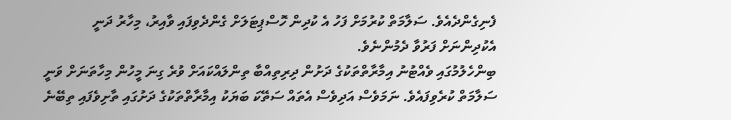ފެނިގެންދެއެވެ. ސަލާމަތް ކުރުމަށް ފަހު އެ ކުދިން ހޮސްޕިޓަލަށް ގެންދެވިފައި ވާއިރު، މިހާރު ދަނީ އެކުދިންނަށް ފަރުވާ ދެމުންނެވެ.
ބިންހެލުމުގައި ވެއްޓުނު އިމާރާތްތަކުގެ ދަށުން ދިރިތިއްބާ ތިންލައްކައަށް ވުރެ ގިނަ މީހުން މިހާތަނަށް ވަނީ ސަލާމަތް ކުރެވިފައެވެ. ނަމަވެސް އަދިވެސް އެތައް ސަތޭކަ ބަޔަކު އިމާރާތްތަކުގެ ދަށުގައި ތާށިވެފައި ތިބޭނެ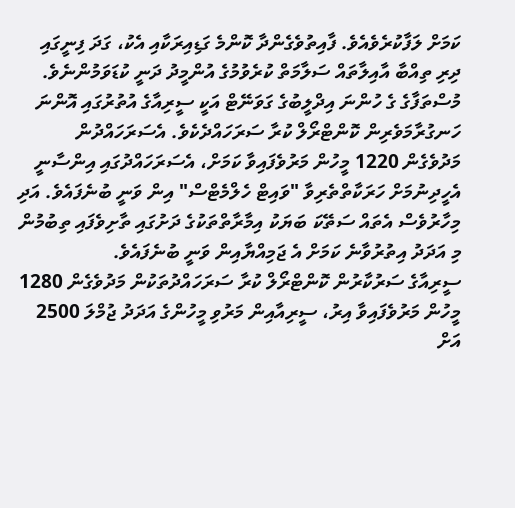ކަމަށް ލަފާކުރެވެއެވެ. ފާއިތުވެގެންދާ ކޮންމެ ގަޑިއިރަކާއި އެކު، ގަދަ ފިނީގައި ދިރި ތިއްބާ އާއިލާތައް ސަލާމަތް ކުރެވުމުގެ އުންމީދު ދަނީ ކުޑަވަމުންނެވެ.
މުސްތަފާގެ ގެ ހުންނަ އިދްލީބުގެ ގަވަނޭޓް އަކީ ސީރިއާގެ އުތުރުގައި އޮންނަ ހަނގުރާމަވެރިން ކޮންޓްރޯލް ކުރާ ސަރަހައްދެކެވެ. އެސަރަހައްދުން މަދުވެގެން 1220 މީހުން މަރުވެފައިވާ ކަމަށް، އެސަރަހައްދުގައި އިންސާނީ އެހީދިނުމަށް ހަރަކާތްތެރިވާ "ވައިޓް ހެލްމެޓްސް" އިން ވަނީ ބުނެފައެވެ. އަދި މިހާރުވެސް އެތައް ސަތޭކަ ބަޔަކު އިމާރާތްތަކުގެ ދަށުގައި ތާށިވެފައި ތިބުމުން މި އަދަދު އިތުރުވާނެ ކަމަށް އެ ޖަމިއްޔާއިން ވަނީ ބުނެފައެވެ.
ސީރިއާގެ ސަރުކާރުން ކޮންޓްރޯލް ކުރާ ސަރަހައްދުތަކުން މަދުވެގެން 1280 މީހުން މަރުވެފައިވާ އިރު، ސީރިއާއިން މަރުވި މީހުންގެ އަދަދު ޖުމްލަ 2500 އަށް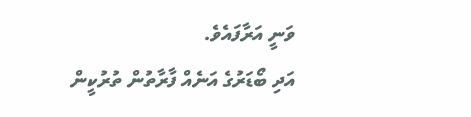ވަނީ އަރާފައެވެ.
އަދި ބޯޑަރުގެ އަނެއް ފާރާތުން ތުރުކީން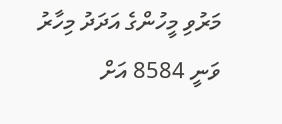މަރުވި މީހުންގެ އަދަދު މިހާރު ވަނީ 8584 އަށް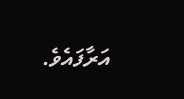އަރާފައެވެ.